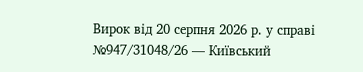Вирок від 20 серпня 2026 р. у справі №947/31048/26 — Київський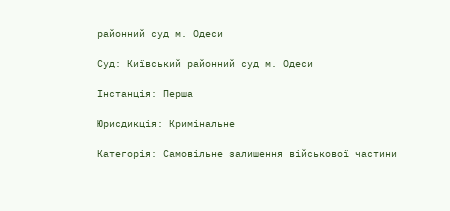районний суд м. Одеси

Суд: Київський районний суд м. Одеси

Інстанція: Перша

Юрисдикція: Кримінальне

Категорія: Самовільне залишення військової частини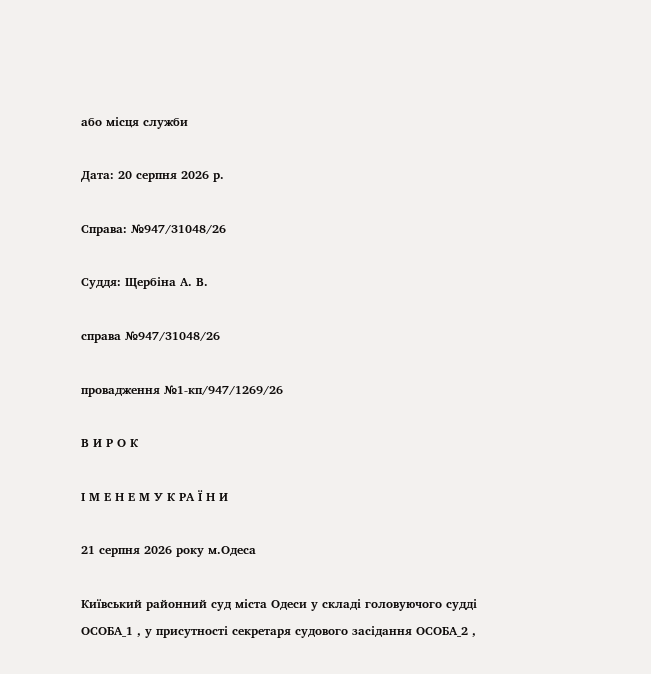або місця служби

Дата: 20 серпня 2026 р.

Справа: №947/31048/26

Суддя: Щербіна А. В.

cправа №947/31048/26

провадження №1-кп/947/1269/26

В И Р О К

І М Е Н Е М У К РА Ї Н И

21 серпня 2026 року м.Одеса

Київський районний суд міста Одеси у складі головуючого судді ОСОБА_1 , у присутності секретаря судового засідання ОСОБА_2 ,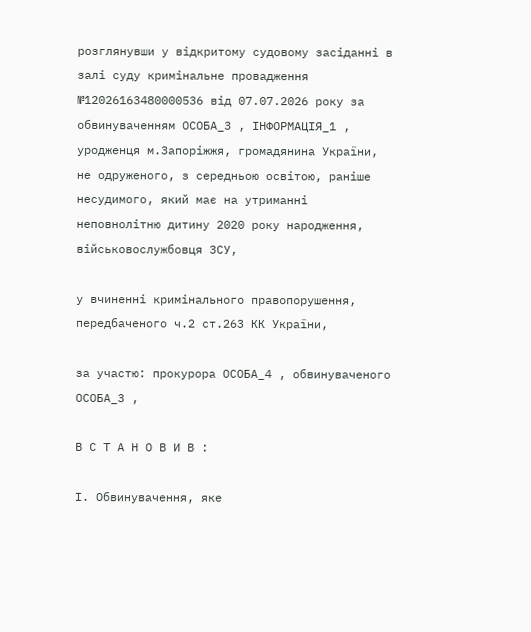розглянувши у відкритому судовому засіданні в залі суду кримінальне провадження №12026163480000536 від 07.07.2026 року за обвинуваченням ОСОБА_3 , ІНФОРМАЦІЯ_1 , уродженця м.Запоріжжя, громадянина України, не одруженого, з середньою освітою, раніше несудимого, який має на утриманні неповнолітню дитину 2020 року народження, військовослужбовця ЗСУ,

у вчиненні кримінального правопорушення, передбаченого ч.2 ст.263 КК України,

за участю: прокурора ОСОБА_4 , обвинуваченого ОСОБА_3 ,

В С Т А Н О В И В :

І. Обвинувачення, яке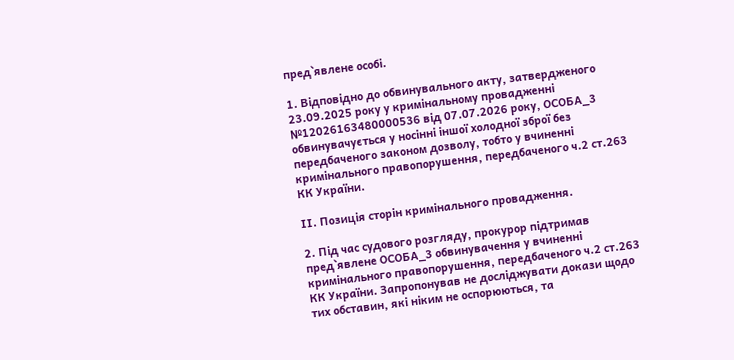пред`явлене особі.

1. Відповідно до обвинувального акту, затвердженого 23.09.2025 року у кримінальному провадженні №12026163480000536 від 07.07.2026 року, ОСОБА_3 обвинувачується у носінні іншої холодної зброї без передбаченого законом дозволу, тобто у вчиненні кримінального правопорушення, передбаченого ч.2 ст.263 КК України.

ІІ. Позиція сторін кримінального провадження.

2. Під час судового розгляду, прокурор підтримав пред`явлене ОСОБА_3 обвинувачення у вчиненні кримінального правопорушення, передбаченого ч.2 ст.263 КК України. Запропонував не досліджувати докази щодо тих обставин, які ніким не оспорюються, та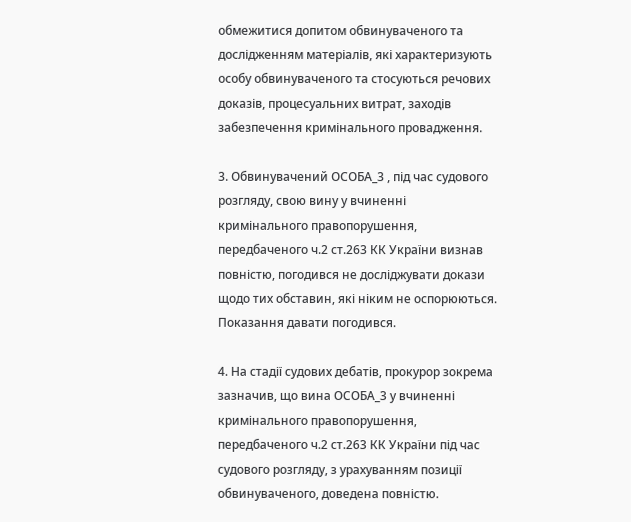обмежитися допитом обвинуваченого та дослідженням матеріалів, які характеризують особу обвинуваченого та стосуються речових доказів, процесуальних витрат, заходів забезпечення кримінального провадження.

3. Обвинувачений ОСОБА_3 , під час судового розгляду, свою вину у вчиненні кримінального правопорушення, передбаченого ч.2 ст.263 КК України визнав повністю, погодився не досліджувати докази щодо тих обставин, які ніким не оспорюються. Показання давати погодився.

4. На стадії судових дебатів, прокурор зокрема зазначив, що вина ОСОБА_3 у вчиненні кримінального правопорушення, передбаченого ч.2 ст.263 КК України під час судового розгляду, з урахуванням позиції обвинуваченого, доведена повністю.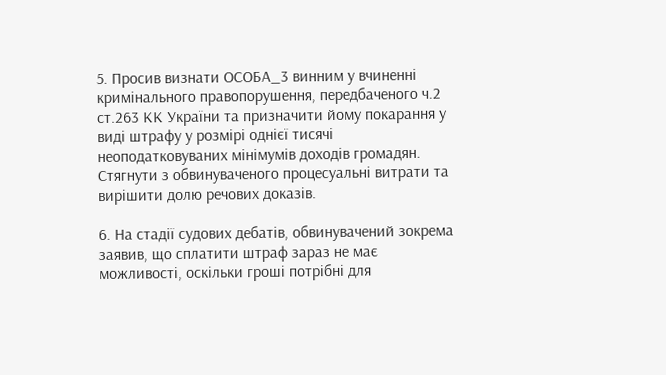5. Просив визнати ОСОБА_3 винним у вчиненні кримінального правопорушення, передбаченого ч.2 ст.263 КК України та призначити йому покарання у виді штрафу у розмірі однієї тисячі неоподатковуваних мінімумів доходів громадян. Стягнути з обвинуваченого процесуальні витрати та вирішити долю речових доказів.

6. На стадії судових дебатів, обвинувачений зокрема заявив, що сплатити штраф зараз не має можливості, оскільки гроші потрібні для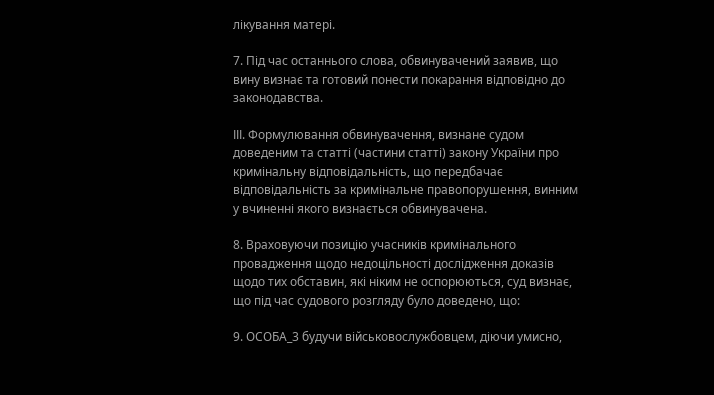лікування матері.

7. Під час останнього слова, обвинувачений заявив, що вину визнає та готовий понести покарання відповідно до законодавства.

ІІІ. Формулювання обвинувачення, визнане судом доведеним та статті (частини статті) закону України про кримінальну відповідальність, що передбачає відповідальність за кримінальне правопорушення, винним у вчиненні якого визнається обвинувачена.

8. Враховуючи позицію учасників кримінального провадження щодо недоцільності дослідження доказів щодо тих обставин, які ніким не оспорюються, суд визнає, що під час судового розгляду було доведено, що:

9. ОСОБА_3 будучи військовослужбовцем, діючи умисно,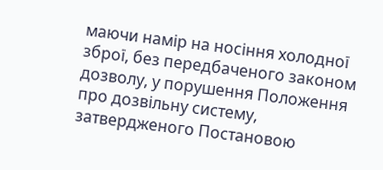маючи намір на носіння холодної зброї, без передбаченого законом дозволу, у порушення Положення про дозвільну систему, затвердженого Постановою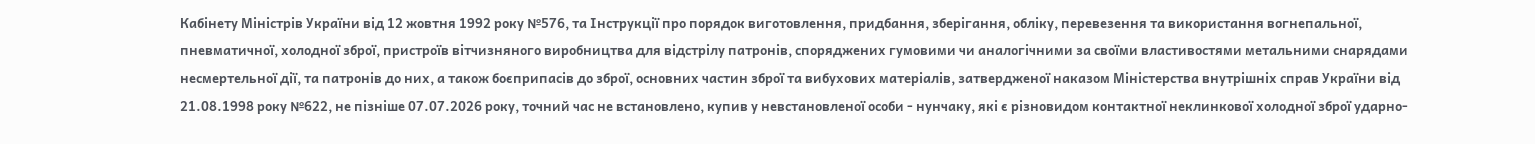Кабінету Міністрів України від 12 жовтня 1992 року №576, та Інструкції про порядок виготовлення, придбання, зберігання, обліку, перевезення та використання вогнепальної, пневматичної, холодної зброї, пристроїв вітчизняного виробництва для відстрілу патронів, споряджених гумовими чи аналогічними за своїми властивостями метальними снарядами несмертельної дії, та патронів до них, а також боєприпасів до зброї, основних частин зброї та вибухових матеріалів, затвердженої наказом Міністерства внутрішніх справ України від 21.08.1998 року №622, не пізніше 07.07.2026 року, точний час не встановлено, купив у невстановленої особи - нунчаку, які є різновидом контактної неклинкової холодної зброї ударно-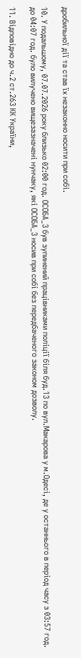дробильної дії та став їх незаконно носити при собі.

10. У подальшому, 07.07.2026 року близько 02:00 год. ОСОБА_3 був зупинений працівниками поліції біля буд.13 по вул.Макарова у м.Одесі, де у останнього в період часу з 03:57 год. до 04:07 год. було вилучено вищезазначені нунчаку, які ОСОБА_3 носив при собі без передбаченого законом дозволу.

11. Відповідно до ч.2 ст.263 КК України,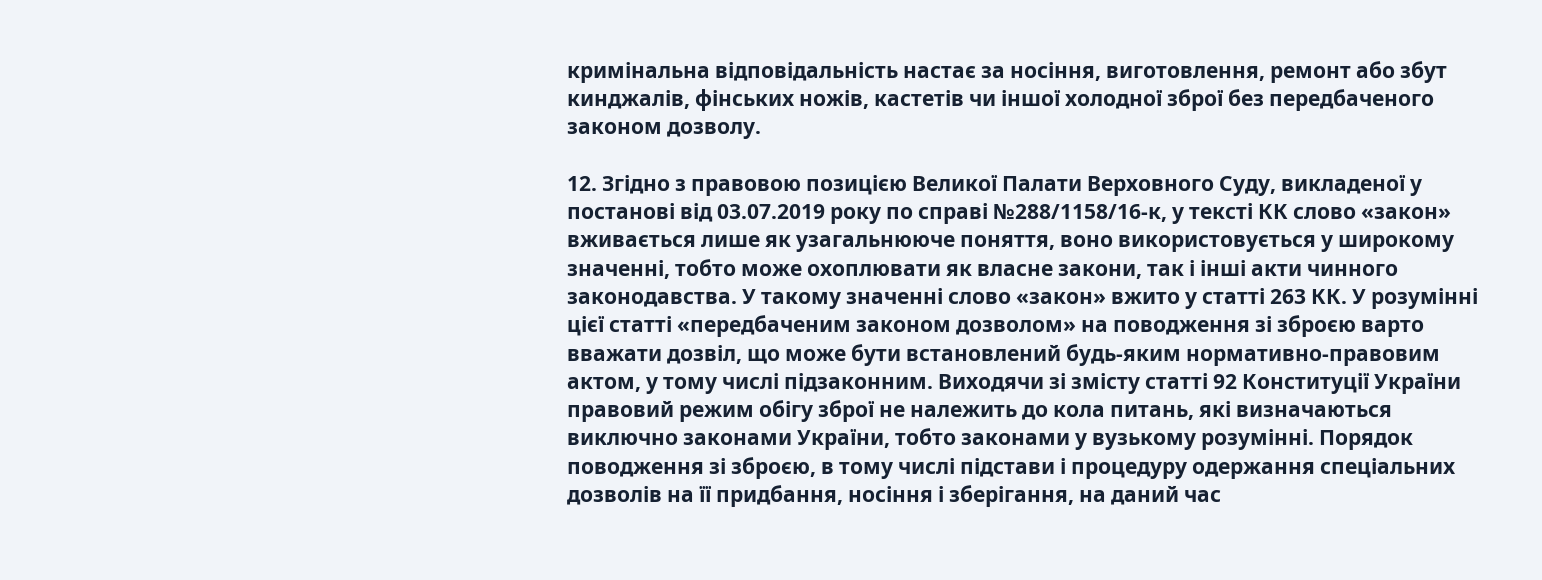кримінальна відповідальність настає за носіння, виготовлення, ремонт або збут кинджалів, фінських ножів, кастетів чи іншої холодної зброї без передбаченого законом дозволу.

12. Згідно з правовою позицією Великої Палати Верховного Суду, викладеної у постанові від 03.07.2019 року по справі №288/1158/16-к, у тексті КК слово «закон» вживається лише як узагальнююче поняття, воно використовується у широкому значенні, тобто може охоплювати як власне закони, так і інші акти чинного законодавства. У такому значенні слово «закон» вжито у статті 263 КК. У розумінні цієї статті «передбаченим законом дозволом» на поводження зі зброєю варто вважати дозвіл, що може бути встановлений будь-яким нормативно-правовим актом, у тому числі підзаконним. Виходячи зі змісту статті 92 Конституції України правовий режим обігу зброї не належить до кола питань, які визначаються виключно законами України, тобто законами у вузькому розумінні. Порядок поводження зі зброєю, в тому числі підстави і процедуру одержання спеціальних дозволів на її придбання, носіння і зберігання, на даний час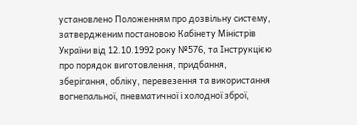установлено Положенням про дозвільну систему, затвердженим постановою Кабінету Міністрів України від 12.10.1992 року №576, та Інструкцією про порядок виготовлення, придбання, зберігання, обліку, перевезення та використання вогнепальної, пневматичної і холодної зброї,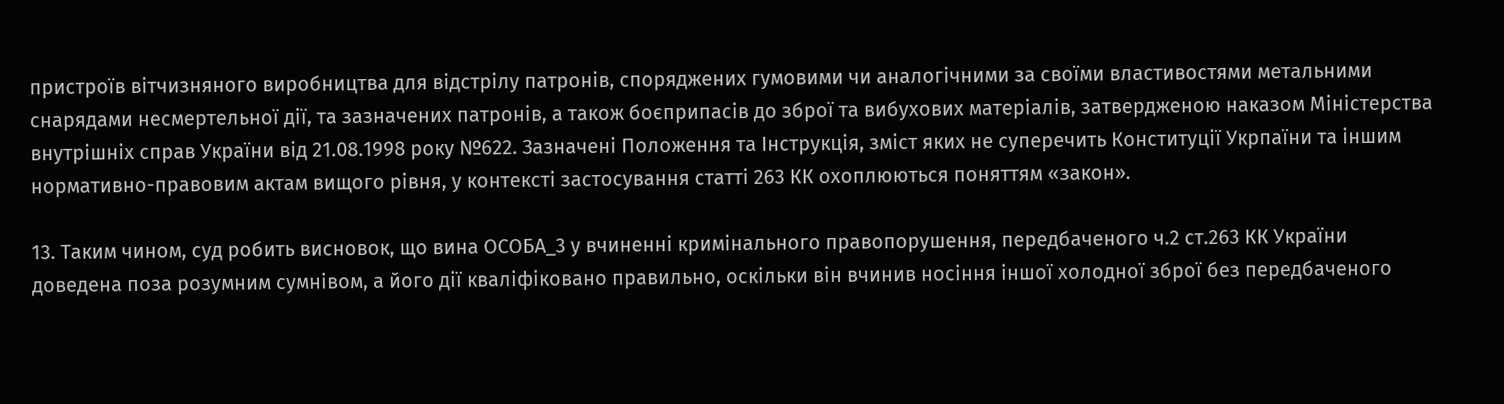пристроїв вітчизняного виробництва для відстрілу патронів, споряджених гумовими чи аналогічними за своїми властивостями метальними снарядами несмертельної дії, та зазначених патронів, а також боєприпасів до зброї та вибухових матеріалів, затвердженою наказом Міністерства внутрішніх справ України від 21.08.1998 року №622. Зазначені Положення та Інструкція, зміст яких не суперечить Конституції Укрпаїни та іншим нормативно-правовим актам вищого рівня, у контексті застосування статті 263 КК охоплюються поняттям «закон».

13. Таким чином, суд робить висновок, що вина ОСОБА_3 у вчиненні кримінального правопорушення, передбаченого ч.2 ст.263 КК України доведена поза розумним сумнівом, а його дії кваліфіковано правильно, оскільки він вчинив носіння іншої холодної зброї без передбаченого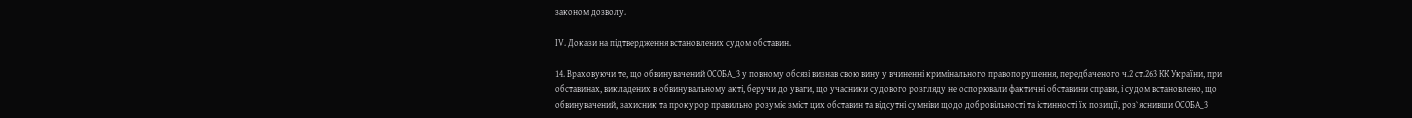законом дозволу.

ІV. Докази на підтвердження встановлених судом обставин.

14. Враховуючи те, що обвинувачений ОСОБА_3 у повному обсязі визнав свою вину у вчиненні кримінального правопорушення, передбаченого ч.2 ст.263 КК України, при обставинах, викладених в обвинувальному акті, беручи до уваги, що учасники судового розгляду не оспорювали фактичні обставини справи, і судом встановлено, що обвинувачений, захисник та прокурор правильно розуміє зміст цих обставин та відсутні сумніви щодо добровільності та істинності їх позиції, роз`яснивши ОСОБА_3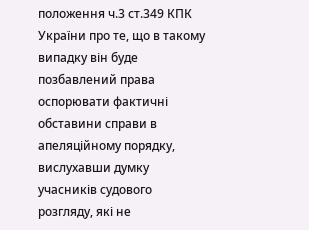положення ч.3 ст.349 КПК України про те, що в такому випадку він буде позбавлений права оспорювати фактичні обставини справи в апеляційному порядку, вислухавши думку учасників судового розгляду, які не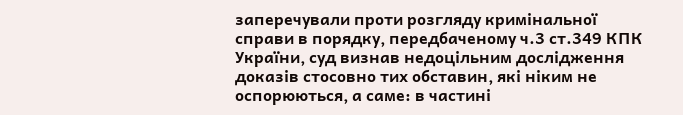заперечували проти розгляду кримінальної справи в порядку, передбаченому ч.3 ст.349 КПК України, суд визнав недоцільним дослідження доказів стосовно тих обставин, які ніким не оспорюються, а саме: в частині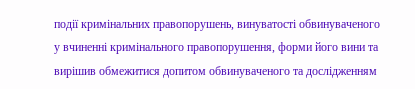події кримінальних правопорушень, винуватості обвинуваченого у вчиненні кримінального правопорушення, форми його вини та вирішив обмежитися допитом обвинуваченого та дослідженням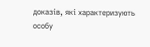доказів, які характеризують особу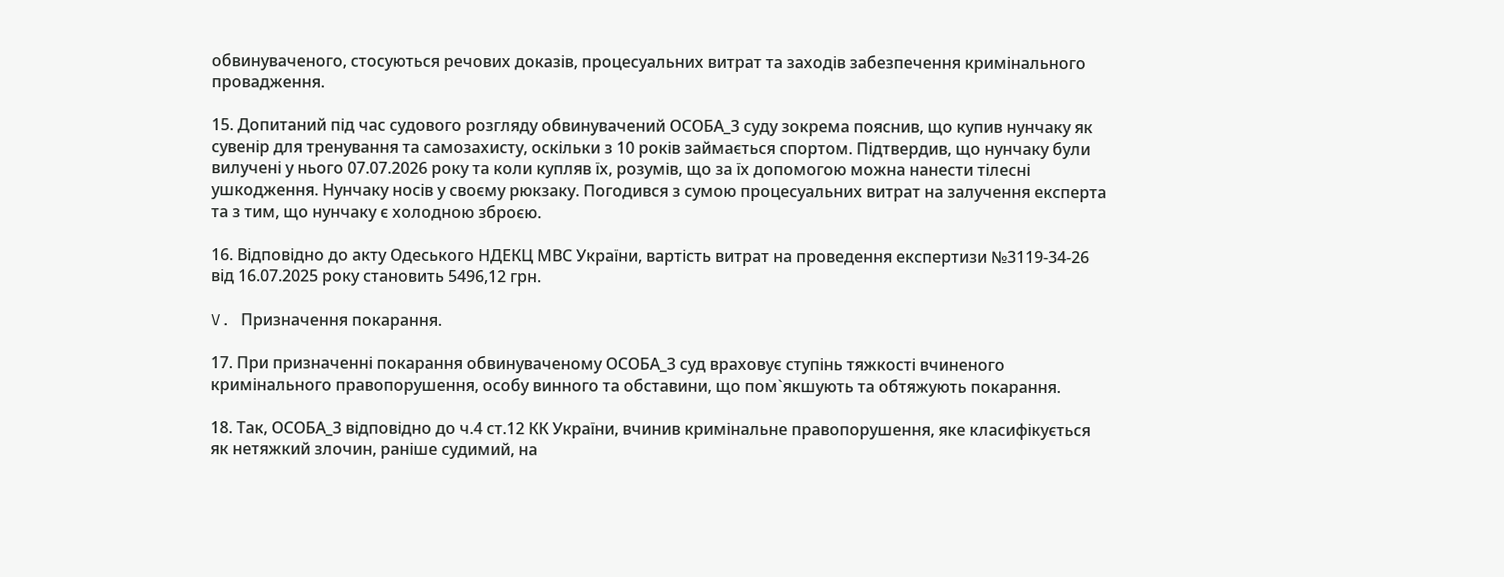обвинуваченого, стосуються речових доказів, процесуальних витрат та заходів забезпечення кримінального провадження.

15. Допитаний під час судового розгляду обвинувачений ОСОБА_3 суду зокрема пояснив, що купив нунчаку як сувенір для тренування та самозахисту, оскільки з 10 років займається спортом. Підтвердив, що нунчаку були вилучені у нього 07.07.2026 року та коли купляв їх, розумів, що за їх допомогою можна нанести тілесні ушкодження. Нунчаку носів у своєму рюкзаку. Погодився з сумою процесуальних витрат на залучення експерта та з тим, що нунчаку є холодною зброєю.

16. Відповідно до акту Одеського НДЕКЦ МВС України, вартість витрат на проведення експертизи №3119-34-26 від 16.07.2025 року становить 5496,12 грн.

V. Призначення покарання.

17. При призначенні покарання обвинуваченому ОСОБА_3 суд враховує ступінь тяжкості вчиненого кримінального правопорушення, особу винного та обставини, що пом`якшують та обтяжують покарання.

18. Так, ОСОБА_3 відповідно до ч.4 ст.12 КК України, вчинив кримінальне правопорушення, яке класифікується як нетяжкий злочин, раніше судимий, на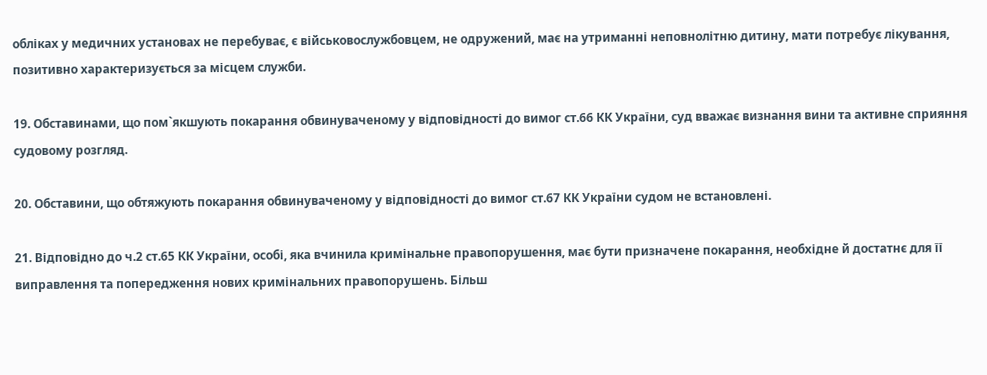обліках у медичних установах не перебуває, є військовослужбовцем, не одружений, має на утриманні неповнолітню дитину, мати потребує лікування, позитивно характеризується за місцем служби.

19. Обставинами, що пом`якшують покарання обвинуваченому у відповідності до вимог ст.66 КК України, суд вважає визнання вини та активне сприяння судовому розгляд.

20. Обставини, що обтяжують покарання обвинуваченому у відповідності до вимог ст.67 КК України судом не встановлені.

21. Відповідно до ч.2 ст.65 КК України, особі, яка вчинила кримінальне правопорушення, має бути призначене покарання, необхідне й достатнє для її виправлення та попередження нових кримінальних правопорушень. Більш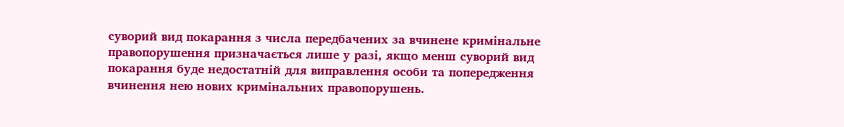суворий вид покарання з числа передбачених за вчинене кримінальне правопорушення призначається лише у разі, якщо менш суворий вид покарання буде недостатній для виправлення особи та попередження вчинення нею нових кримінальних правопорушень.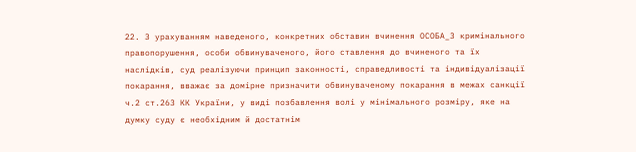22. З урахуванням наведеного, конкретних обставин вчинення ОСОБА_3 кримінального правопорушення, особи обвинуваченого, його ставлення до вчиненого та їх наслідків, суд реалізуючи принцип законності, справедливості та індивідуалізації покарання, вважає за домірне призначити обвинуваченому покарання в межах санкції ч.2 ст.263 КК України, у виді позбавлення волі у мінімального розміру, яке на думку суду є необхідним й достатнім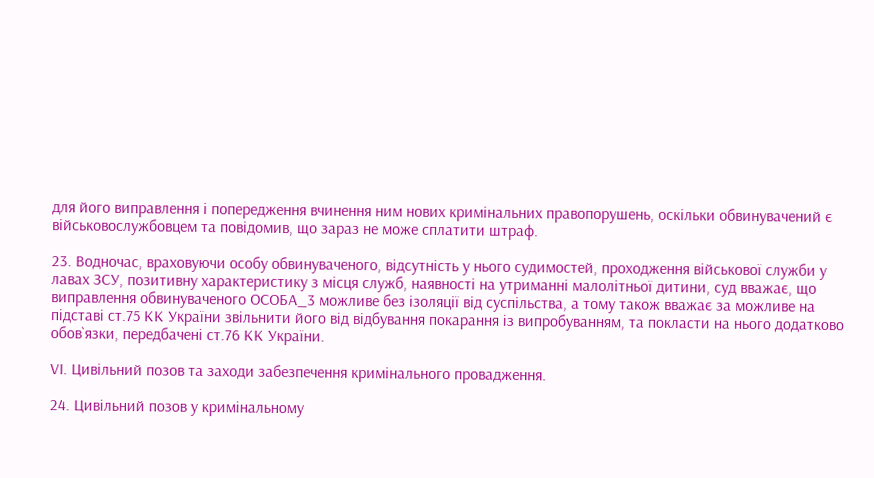для його виправлення і попередження вчинення ним нових кримінальних правопорушень, оскільки обвинувачений є військовослужбовцем та повідомив, що зараз не може сплатити штраф.

23. Водночас, враховуючи особу обвинуваченого, відсутність у нього судимостей, проходження військової служби у лавах ЗСУ, позитивну характеристику з місця служб, наявності на утриманні малолітньої дитини, суд вважає, що виправлення обвинуваченого ОСОБА_3 можливе без ізоляції від суспільства, а тому також вважає за можливе на підставі ст.75 КК України звільнити його від відбування покарання із випробуванням, та покласти на нього додатково обов`язки, передбачені ст.76 КК України.

VІ. Цивільний позов та заходи забезпечення кримінального провадження.

24. Цивільний позов у кримінальному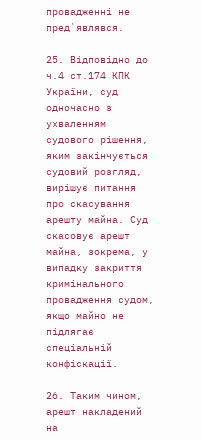провадженні не пред`являвся.

25. Відповідно до ч.4 ст.174 КПК України, суд одночасно з ухваленням судового рішення, яким закінчується судовий розгляд, вирішує питання про скасування арешту майна. Суд скасовує арешт майна, зокрема, у випадку закриття кримінального провадження судом, якщо майно не підлягає спеціальній конфіскації.

26. Таким чином, арешт накладений на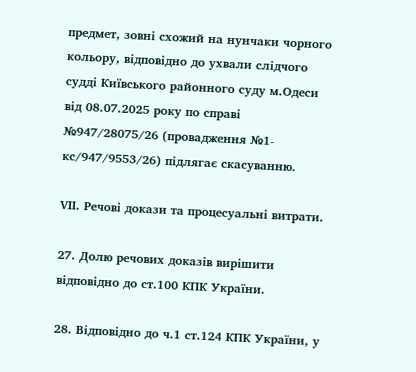предмет, зовні схожий на нунчаки чорного кольору, відповідно до ухвали слідчого судді Київського районного суду м.Одеси від 08.07.2025 року по справі №947/28075/26 (провадження №1-кс/947/9553/26) підлягає скасуванню.

VІІ. Речові докази та процесуальні витрати.

27. Долю речових доказів вирішити відповідно до ст.100 КПК України.

28. Відповідно до ч.1 ст.124 КПК України, у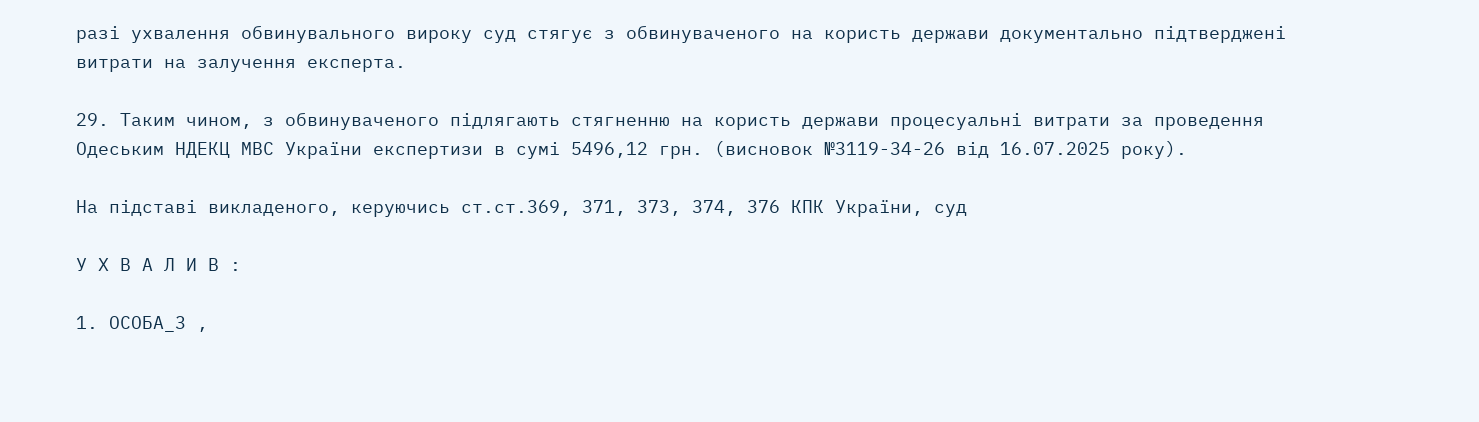разі ухвалення обвинувального вироку суд стягує з обвинуваченого на користь держави документально підтверджені витрати на залучення експерта.

29. Таким чином, з обвинуваченого підлягають стягненню на користь держави процесуальні витрати за проведення Одеським НДЕКЦ МВС України експертизи в сумі 5496,12 грн. (висновок №3119-34-26 від 16.07.2025 року).

На підставі викладеного, керуючись ст.ст.369, 371, 373, 374, 376 КПК України, суд

У Х В А Л И В :

1. ОСОБА_3 ,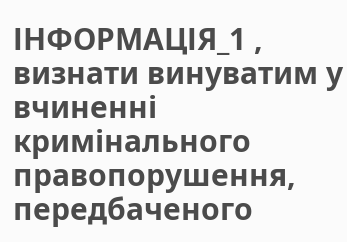ІНФОРМАЦІЯ_1 , визнати винуватим у вчиненні кримінального правопорушення, передбаченого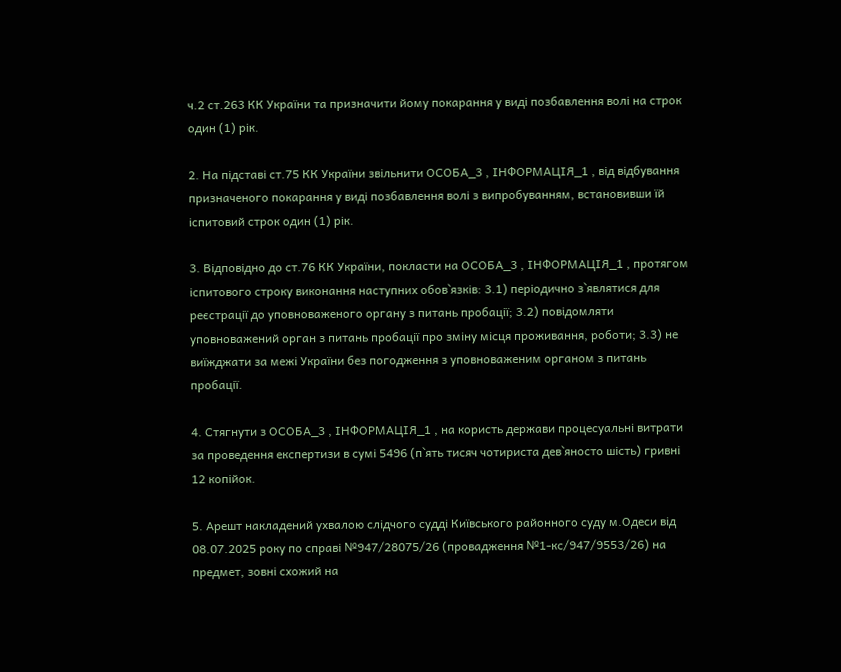ч.2 ст.263 КК України та призначити йому покарання у виді позбавлення волі на строк один (1) рік.

2. На підставі ст.75 КК України звільнити ОСОБА_3 , ІНФОРМАЦІЯ_1 , від відбування призначеного покарання у виді позбавлення волі з випробуванням, встановивши їй іспитовий строк один (1) рік.

3. Відповідно до ст.76 КК України, покласти на ОСОБА_3 , ІНФОРМАЦІЯ_1 , протягом іспитового строку виконання наступних обов`язків: 3.1) періодично з`являтися для реєстрації до уповноваженого органу з питань пробації; 3.2) повідомляти уповноважений орган з питань пробації про зміну місця проживання, роботи; 3.3) не виїжджати за межі України без погодження з уповноваженим органом з питань пробації.

4. Стягнути з ОСОБА_3 , ІНФОРМАЦІЯ_1 , на користь держави процесуальні витрати за проведення експертизи в сумі 5496 (п`ять тисяч чотириста дев`яносто шість) гривні 12 копійок.

5. Арешт накладений ухвалою слідчого судді Київського районного суду м.Одеси від 08.07.2025 року по справі №947/28075/26 (провадження №1-кс/947/9553/26) на предмет, зовні схожий на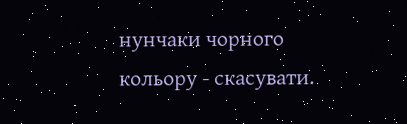нунчаки чорного кольору - скасувати.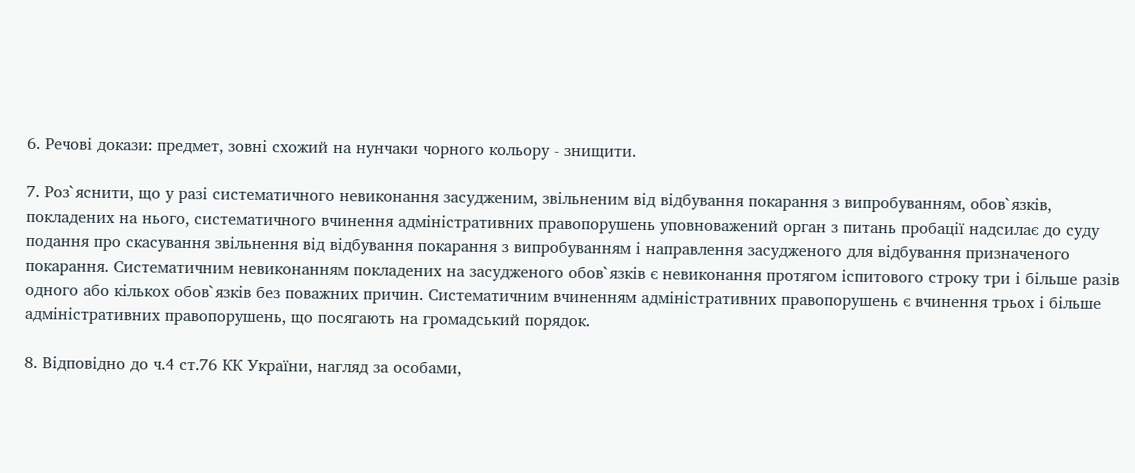6. Речові докази: предмет, зовні схожий на нунчаки чорного кольору - знищити.

7. Роз`яснити, що у разі систематичного невиконання засудженим, звільненим від відбування покарання з випробуванням, обов`язків, покладених на нього, систематичного вчинення адміністративних правопорушень уповноважений орган з питань пробації надсилає до суду подання про скасування звільнення від відбування покарання з випробуванням і направлення засудженого для відбування призначеного покарання. Систематичним невиконанням покладених на засудженого обов`язків є невиконання протягом іспитового строку три і більше разів одного або кількох обов`язків без поважних причин. Систематичним вчиненням адміністративних правопорушень є вчинення трьох і більше адміністративних правопорушень, що посягають на громадський порядок.

8. Відповідно до ч.4 ст.76 КК України, нагляд за особами,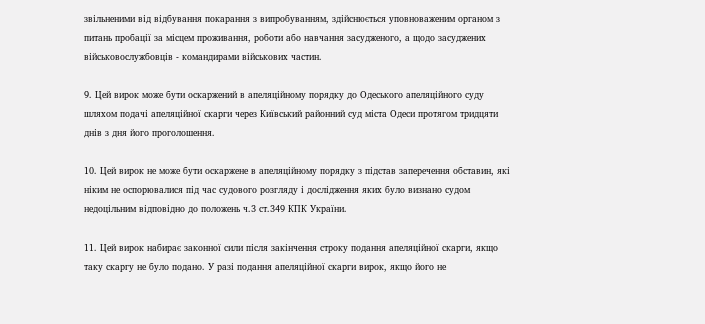звільненими від відбування покарання з випробуванням, здійснюється уповноваженим органом з питань пробації за місцем проживання, роботи або навчання засудженого, а щодо засуджених військовослужбовців - командирами військових частин.

9. Цей вирок може бути оскаржений в апеляційному порядку до Одеського апеляційного суду шляхом подачі апеляційної скарги через Київський районний суд міста Одеси протягом тридцяти днів з дня його проголошення.

10. Цей вирок не може бути оскаржене в апеляційному порядку з підстав заперечення обставин, які ніким не оспорювалися під час судового розгляду і дослідження яких було визнано судом недоцільним відповідно до положень ч.3 ст.349 КПК України.

11. Цей вирок набирає законної сили після закінчення строку подання апеляційної скарги, якщо таку скаргу не було подано. У разі подання апеляційної скарги вирок, якщо його не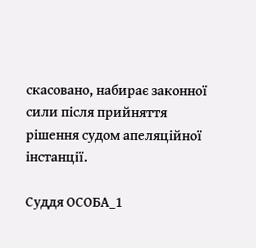скасовано, набирає законної сили після прийняття рішення судом апеляційної інстанції.

Суддя ОСОБА_1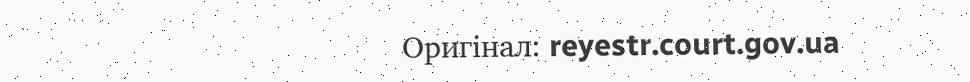Оригінал: reyestr.court.gov.ua